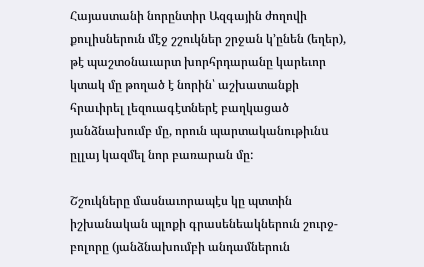Հայաստանի նորընտիր Ազգային ժողովի քուլիսներուն մէջ շշուկներ շրջան կ’ընեն (եղեր), թէ պաշտօնաւարտ խորհրդարանը կարեւոր կտակ մը թողած է նորին՝ աշխատանքի հրաւիրել լեզուագէտներէ բաղկացած յանձնախումբ մը, որուն պարտականութիւնu ըլլայ կազմել նոր բառարան մը:

Շշուկները մասնաւորապէս կը պտտին իշխանական պլոքի գրասենեակներուն շուրջ-բոլորը (յանձնախումբի անդամներուն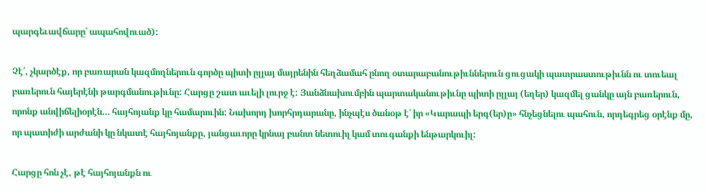պարգեւավճարը՝ ապահովուած):

Չէ՛, չկարծէք, որ բառարան կազմողներուն գործը պիտի ըլլայ մայրենին հեղձամահ ընող օտարաբանութիւններուն ցուցակի պատրաստութիւնն ու տուեալ բառերուն հայերէնի թարգմանութիւնը: Հարցը շատ աւելի լուրջ է: Յանձնախումբին պարտականութիւնը պիտի ըլլայ (եղեր) կազմել ցանկը այն բառերուն, որոնք անվիճելիօրէն… հայհոյանք կը համարուին: Նախորդ խորհրդարանը, ինչպէս ծանօթ է՝ իր «Կարապի երգ(եր)ը» հնչեցնելու պահուն, որդեգրեց օրէնք մը, որ պատիժի արժանի կը նկատէ հայհոյանքը, յանցաւորը կրնայ բանտ նետուիլ կամ տուգանքի ենթարկուիլ:

Հարցը հոն չէ, թէ հայհոյանքն ու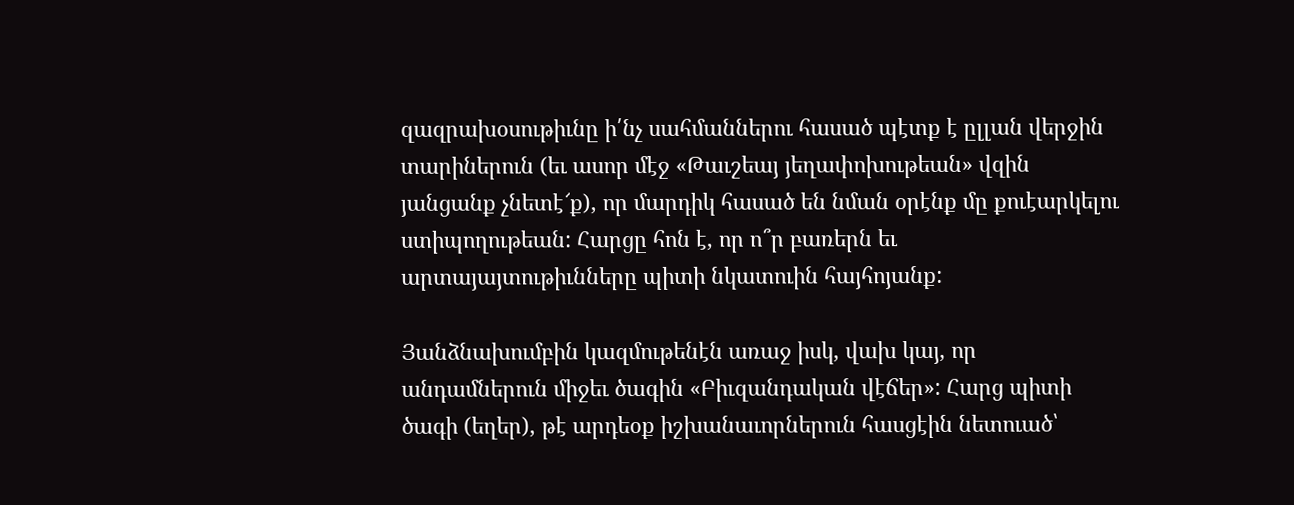զազրախօսութիւնը ի՛նչ սահմաններու հասած պէտք է ըլլան վերջին տարիներուն (եւ ասոր մէջ «Թաւշեայ յեղափոխութեան» վզին յանցանք չնետէ՜ք), որ մարդիկ հասած են նման օրէնք մը քուէարկելու ստիպողութեան: Հարցը հոն է, որ ո՞ր բառերն եւ արտայայտութիւնները պիտի նկատուին հայհոյանք:

Յանձնախումբին կազմութենէն առաջ իսկ, վախ կայ, որ անդամներուն միջեւ ծագին «Բիւզանդական վէճեր»: Հարց պիտի ծագի (եղեր), թէ արդեօք իշխանաւորներուն հասցէին նետուած՝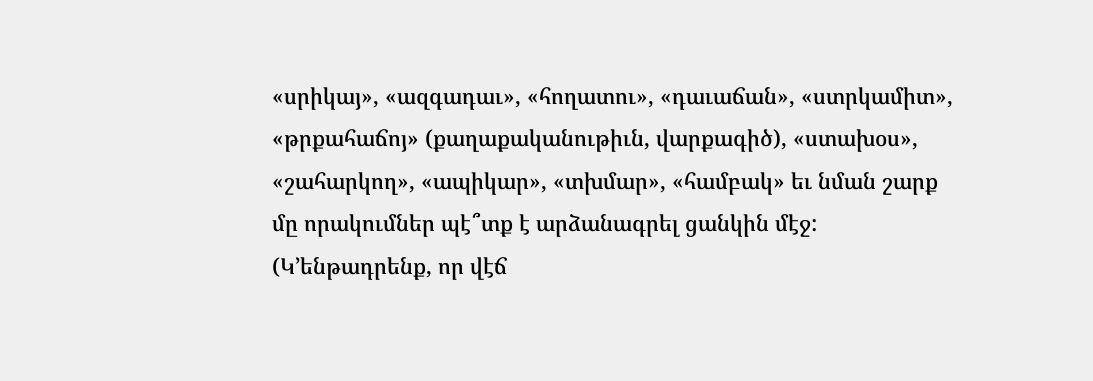«սրիկայ», «ազգադաւ», «հողատու», «դաւաճան», «ստրկամիտ», «թրքահաճոյ» (քաղաքականութիւն, վարքագիծ), «ստախօս», «շահարկող», «ապիկար», «տխմար», «համբակ» եւ նման շարք մը որակումներ պէ՞տք է արձանագրել ցանկին մէջ: (Կ’ենթադրենք, որ վէճ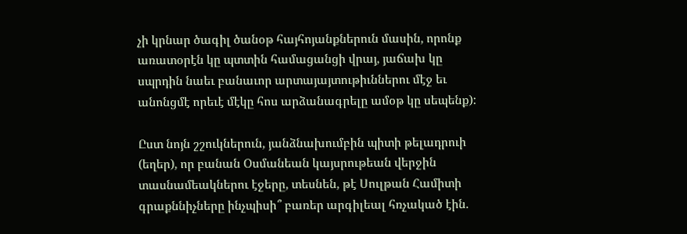չի կրնար ծագիլ ծանօթ հայհոյանքներուն մասին, որոնք առատօրէն կը պտտին համացանցի վրայ, յաճախ կը սպրդին նաեւ բանաւոր արտայայտութիւններու մէջ եւ անոնցմէ որեւէ մէկը հոս արձանագրելը ամօթ կը սեպենք):

Ըստ նոյն շշուկներուն, յանձնախումբին պիտի թելադրուի (եղեր), որ բանան Օսմանեան կայսրութեան վերջին տասնամեակներու էջերը, տեսնեն, թէ Սուլթան Համիտի գրաքննիչները ինչպիսի՞ բառեր արգիլեալ հռչակած էին.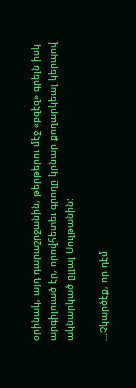օրինակ, այդ դարաշրջանին, թերթերու մէջ «բզէզ» գրելն իսկ արգիլուած էր, որովհետեւ գրողը կրնար քողարկեալ կերպով ակնարկած ըլլալ Սուլթանին:

…Չկարծէք, որ դէմ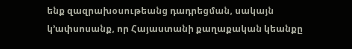ենք զազրախօսութեանց դադրեցման, սակայն կ’ափսոսանք, որ Հայաստանի քաղաքական կեանքը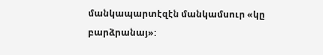մանկապարտէզէն մանկամսուր «կը բարձրանայ»: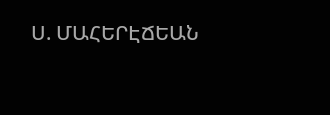Ս. ՄԱՀԵՐԷՃԵԱՆ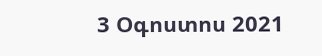3 Օգոստոս 2021